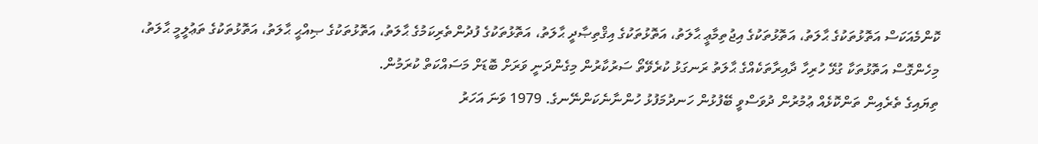ކޮންމެއަކަސް އަތޮޅުތަކުގެ ޙާލަތު، އަތޮޅުތަކުގެ އިޖުތިމާޢީ ޙާލަތު، އަތޮޅުތަކުގެ އިޤްތިޞާދީ ޙާލަތު، އަތޮޅުތަކުގެ ފުދުންތެރިކަމުގެ ޙާލަތު، އަތޮޅުތަކުގެ ޞިއްޙީ ޙާލަތު، އަތޮޅުތަކުގެ ތަޢުލީމީ ޙާލަތު، މިހެންގޮސް އަތޮޅުތަކާ ގުޅޭ ހުރިހާ ދާއިރާތަކެއްގެ ޙާލަތު ރަނގަޅު ކުރެވޭތޯ ސަރުކާރުން މިގެންދަނީ ވަރަށް ބޮޑަށް މަސައްކަތް ކުރަމުން.
ތިޔައިގެ ތެރެއިން ތަންކޮޅެއް ޢުމުރުން ދުވަސްވީ ބޭފުޅުން ހަނދުމަފުޅު ހުންނާނެކަންނޭނގެ. 1979 ވަނަ އަހަރު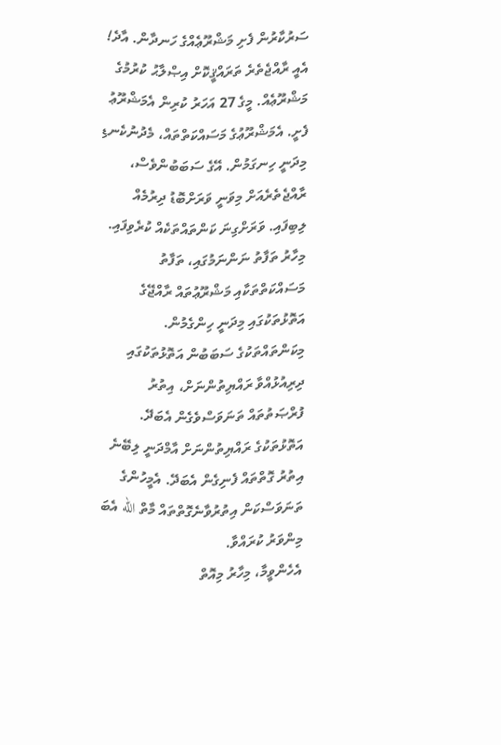ސަރުކާރުން ފެށި މަޝްރޫޢެއްގެ ހަނދާން. އާދެ! އެއީ ރާއްޖެތެރެ ތަރައްޤީކޮށް އިޞްލާޙު ކުރުމުގެ މަޝްރޫޢެއް. މީގެ 27 އަހަރު ކުރިން އެމަޝްރޫޢު ފެށީ. އެމަޝްރޫޢުގެ މަސައްކަތްތައް، މެދުނުކެނޑި މިދަނީ ހިނގަމުން. އޭގެ ސަބަބުންވެސް، ރާއްޖެތެރެއަށް މިވަނީ ވަރަށްބޮޑު ދިރުމެއް ލިބިފައި. ވަރަށްގިނަ ކަންތައްތަކެއް ކުރެވިފައި. މިހާރު ތަފާތު ނަންނަމުގައި، ތަފާތު މަސައްކަތްތަކާއި މަޝްރޫޢުތައް ރާއްޖޭގެ އަތޮޅުތަކުގައި މިދަނީ ހިންގެމުން. މިކަންތައްތަކުގެ ސަބަބުން އަތޮޅުތަކުގައި ދިރިއުޅުއްވާ ރައްޔިތުންނަށް، އިތުރު ފުރްޞަތުތައް ތަނަވަސްވެގެން އެބަދޭ. އަތޮޅުތަކުގެ ރައްޔިތުންނަށް އާމްދަނީ ލިބޭނެ އިތުރު ގޮތްތައް ފެނިގެން އެބަދޭ. އެމީހުންގެ ތަނަވަސްކަން އިތުރުވާނެގޮތްތައް މާތް اللّه އެބަ މިންވަރު ކުރައްވާ.
އެހެންވީމާ، މިހާރު މިއޮތް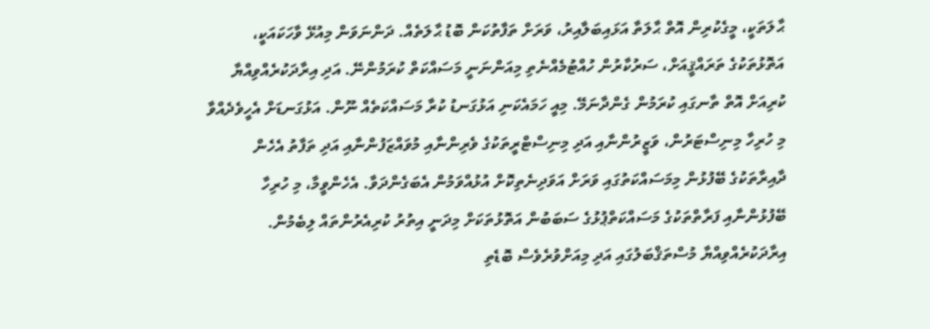ޙާލަތަކީ، މީގެކުރިން އޮތް ޙާލަތާ އަޅައިބަލާއިރު، ވަރަށް ތަފާތުކަން ބޮޑު ޙާލަތެއް. ދަންނަވަން މިއުޅޭ ވާހަކައަކީ، އަތޮޅުތަކުގެ ތަރައްޤީއަށް، ސަރުކާރުން ހުއްޓުމެއްނެތި މިއަންނަނީ މަސައްކަތް ކުރަމުންނޭ. އަދި އިރާދަކުރެއްވިއްޔާ ކުރިއަށް އޮތް ތާނގައި ކުރަމުން ގެންދާނަމޭ. މިއީ ހަމައެކަނި އަޅުގަނޑު ކުރާ މަސައްކަތެއް ނޫން. އަޅުގަނޑަށް އެހީވެދެއްވާ މި ހުރިހާ މިނިސްޓަރުން، ވަޒީރުންނާއި އަދި މިނިސްޓްރީތަކުގެ ވެރިންނާއި މުވައްޒަފުންނާއި އަދި ތަފާތު އެހެން ދާއިރާތަކުގެ ބޭފުޅުން މިމަސައްކަތުގައި ވަރަށް އަވަދިނެތިކޮށް އުޅުއްވަމުން އެބަގެންދަވާ. އެހެންވީމާ، މި ހުރިހާ ބޭފުޅުންނާއި ފަރާތްތަކުގެ މަސައްކަތްޕުޅުގެ ސަބަބުން އަތޮޅުތަކަށް މިދަނީ އިތުރު ކުރިއެރުންތައް ލިބެމުން. އިރާދަކުރެއްވިއްޔާ މުސްތަޤްބަލުގައި އަދި މިއަށްވުރެވެސް ބޮޑެތި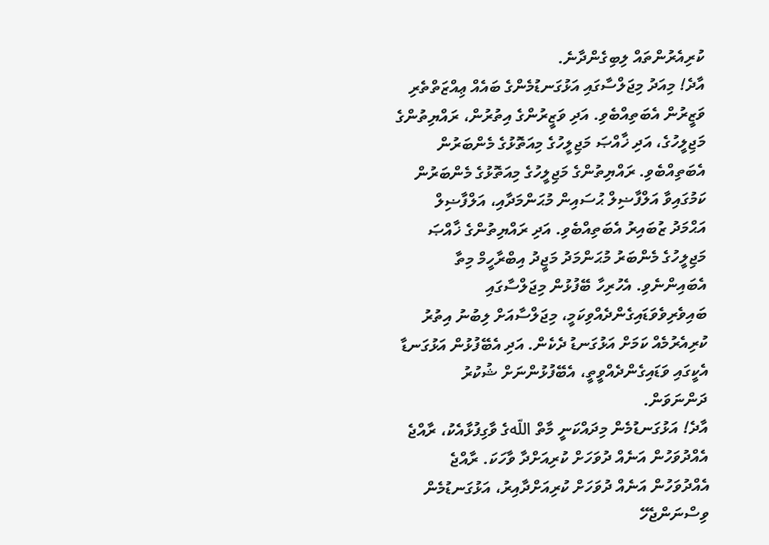ކުރިއެރުންތައް ލިބިގެންދާނެ.
އާދެ! މިއަދު މިޖަލްސާގައި އަޅުގަނޑުމެންގެ ބައެއް ޢިއްޒަތްތެރި ވަޒީރުން އެބަތިއްބެވި. އަދި ވަޒީރުންގެ އިތުރުން، ރައްޔިތުންގެ މަޖިލީހުގެ، އަދި ޚާއްޞަ މަޖިލީހުގެ މިއަތޮޅުގެ މެންބަރުން އެބަތިއްބެވި. ރައްޔިތުންގެ މަޖިލީހުގެ މިއަތޮޅުގެ މެންބަރުން ކަމުގައިވާ އަލްފާޟިލް ޙުސައިން މުޙަންމަދާއި، އަލްފާޟިލް އަޙްމަދު ޒުބައިރު އެބަތިއްބެވި. އަދި ރައްޔިތުންގެ ޚާއްޞަ މަޖިލީހުގެ މެންބަރު މުޙަންމަދު މަޖީދު އިބްރާހީމް މިތާ އެބައިންނެވި. އެހުރިހާ ބޭފުޅުން މިޖަލްސާގައި ބައިވެރިވެވަޑައިގެންދެއްވިކަމީ، މިޖަލްސާއަށް ލިބުނު އިތުރު ކުރިއެރުމެއް ކަމަށް އަޅުގަނޑު ދެކެން. އަދި އެބޭފުޅުން އަޅުގަނޑާ އެކީގައި ވަޑައިގެންދެއްވީތީ، އެބޭފުޅުންނަށް ޝުކުރު ދަންނަވަން.
އާދެ! އަޅުގަނޑުމެން މިދައްކަނީ މާތް اللّهގެ ވާގިފުޅާއެކު، ރާއްޖެ އެއްދުވަހުން އަނެއް ދުވަހަށް ކުރިއަށްދާ ވާހަކަ. ރާއްޖެ އެއްދުވަހުން އަނެއް ދުވަހަށް ކުރިއަށްދާއިރު، އަޅުގަނޑުމެން ވިސްނަންޖެހޭ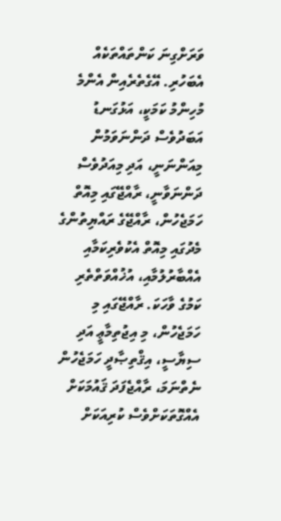ވަރަށްގިނަ ކަންތައްތަކެއް އެބަހުރި. އޭގެތެރެއިން އެންމެ މުހިންމު ކަމަކީ، އަޅުގަނޑު އަބަދުވެސް ދަންނަވަމުން މިއަންނަނީ، އަދި މިއަދުވެސް ދަންނަވާނީ، ރާއްޖޭގައި މިއޮތް ހަމަޖެހުން، ރާއްޖޭގެ ރައްޔިތުންގެ މެދުގައި މިއޮތް އެކުވެރިކަމާއި އެއްބާރުލުމާއި، އުޚުއްވަތްތެރި ކަމުގެ ވާހަކަ. ރާއްޖޭގައި މި ހަމަޖެހުން، މި އިޖުތިމާޢީ އަދި ސިޔާސީ، އިޤްތިޞާދީ ހަމަޖެހުން ނެތްނަމަ، ރާއްޖެފަދަ ޤައުމަކަށް އެއްގޮތަކަށްވެސް ކުރިއަކަށް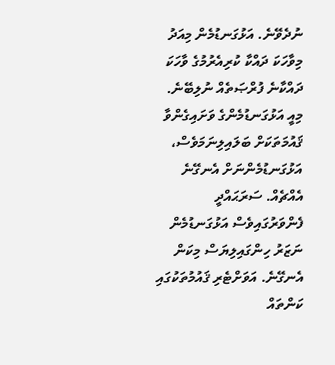ނުދެވޭނެ. އަޅުގަނޑުމެން މިއަދު މިވާހަކަ ދައްކާ ކުރިއެރުމުގެ ވާހަކަ ދައްކާނެ ފުރްޞަތެއް ނުލިބޭނެ. މިއީ އަޅުގަނޑުމެންގެ ވަށައިގެންވާ ޤައުމަތަކަށް ބަލައިލިނަމަވެސް، އަޅުގަނޑުމެންނަށް އެނގޭނެ އެއްޗެއް. ސަރަޙައްދީ ފެންވަރުގައިވެސް އަޅުގަނޑުމެން ނަޒަރު ހިންގައިލިޔަސް މިކަން އެނގޭނެ. އަވަށްޓެރި ޤައުމުތަކުގައި ކަންތައް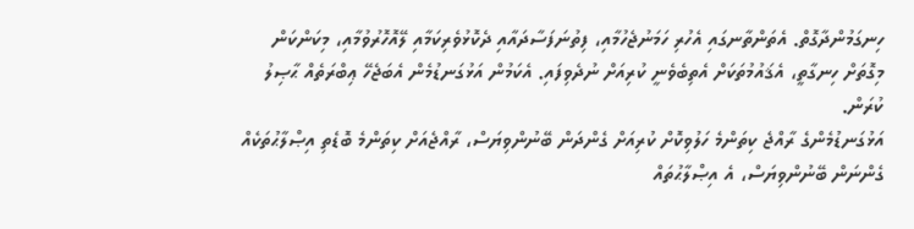ހިނގަމުންދާގޮތް. އެތަންތާނގައި އެހުރި ހަމަނުޖެހުމާއި، ފިތުނަފަސާދައާއި ދެކޮޅުވެރިކަމާއި ލޭއޮހޮރުވުމާއި، މިކަންކަން މިގޮތަށް ހިނގާތީ، އެޤައުމުތަކަށް އެތިބެވެނީ ކުރިއަށް ނުދެވިފައި. އެކަމުން އަޅުގަނޑުމެން އެބަޖެހޭ ޢިބްރަތެއް ޙާޞިލު ކުރަން.
އަޅުގަނޑުމެންގެ ރާއްޖެ ކިތަންމެ ހަލުވިކޮށް ކުރިއަށް ގެންދަން ބޭނުންވިޔަސް، ރާއްޖެއަށް ކިތަންމެ ބޮޑެތި އިޞްލާޙުތަކެއް ގެންނަން ބޭނުންވިޔަސް، އެ އިޞްލާޙުތައް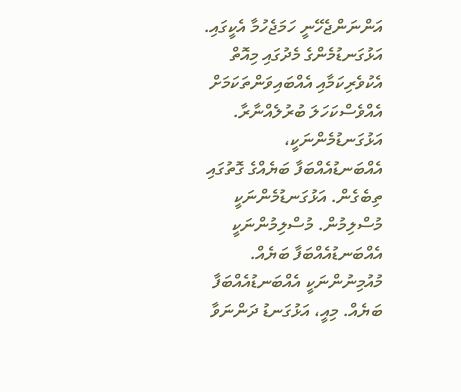އަންނަންޖެހޭނީ ހަމަޖެހުމާ އެކީގައި. އަޅުގަނޑުމެންގެ މެދުގައި މިއޮތް އެކުވެރިކަމާއި އެއްބައިވަންތަކަމަށް އެއްވެސްކަހަލަ ބުރުލެއްނާރާ. އަޅުގަނޑުމެންނަކީ، އެއްބަނޑުއެއްބަފާ ބަޔެއްގެ ގޮތުގައި ތިބެގެން. އަޅުގަނޑުމެންނަކީ މުސްލިމުން. މުސްލިމުންނަކީ އެއްބަނޑުއެއްބަފާ ބަޔެއް. މުއުމިނުންނަކީ އެއްބަނޑުއެއްބަފާ ބަޔެއް. މިއީ، އަޅުގަނޑު ދަންނަވާ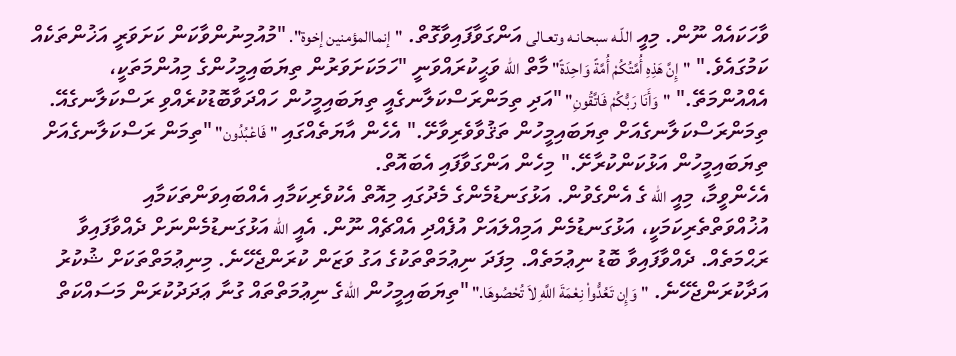ވާހަކައެއް ނޫން. މިއީ اللّـه سبحـانـه وتعـالى އަންގަވާފައިވާގޮތް. "إنماالمؤمنين إخوة". "މުއުމިނުންވާކަން ކަށަވަރީ އަޚުންތަކެއް ކަމުގައެވެ." "إِنَّ هَذِهِ أُمَّتُكُمْ أُمَّةً وَاحِدَةً" މާތް اللّه ވަޙީކުރައްވަނީ "ހަމަކަށަވަރުން ތިޔަބައިމީހުންގެ މިއުންމަތަކީ، އެއްއުންމަތޭ." "وَأَنَا رَبُّكُمْ فَاتَّقُونِ" "އަދި ތިމަންރަސްކަލާނގެއީ ތިޔަބައިމީހުން ހައްދަވާބޮޑުކުރެއްވި ރަސްކަލާނގެއޭ. ތިމަންރަސްކަލާނގެއަށް ތިޔަބައިމީހުން ތަޤުވާވެރިވާށޭ." އެހެން އާޔަތެއްގައި "فَاعْبُدُون" "ތިމަން ރަސްކަލާނގެއަށް ތިޔަބައިމީހުން އަޅުކަންކުރާށޭ." މިހެން އަންގަވާފައި އެބައޮތް.
އެހެންވީމާ، މިއީ اللّه ގެ އެންގެވުން. އަޅުގަނޑުމެންގެ މެދުގައި މިއޮތް އެކުވެރިކަމާއި އެއްބައިވަންތަކަމާއި އުޚުއްވަތްތެރިކަމަކީ، އަޅުގަނޑުމެން އަމިއްލައަށް އުފެއްދި އެއްޗެއް ނޫން. އެއީ اللّه އަޅުގަނޑުމެންނަށް ދެއްވާފައިވާ ރަޙްމަތެއް. ދެއްވާފައިވާ ބޮޑު ނިޢުމަތެއް. މިފަދަ ނިޢުމަތްތަކުގެ އަގު ވަޒަން ކުރަންޖެހޭނެ. މިނިޢުމަތްތަކަށް ޝުކުރު އަދާކުރަންޖެހޭނެ. "وَإِن تَعُدُّواْ نِعْمَةَ اللَّهِ لاَ تُحْصُوهَا." "ތިޔަބައިމީހުން اللّهގެ ނިޢުމަތްތައް ގުނާ ޢަދަދުކުރަން މަސައްކަތް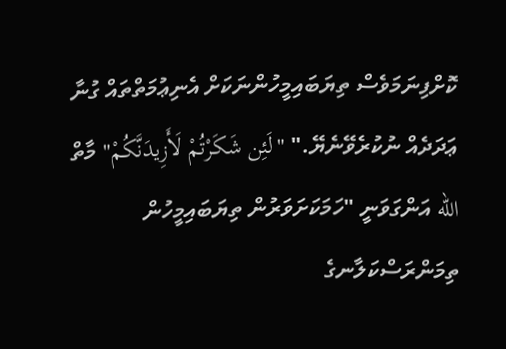ކޮށްފިނަމަވެސް ތިޔަބައިމީހުންނަކަށް އެނިޢުމަތްތައް ގުނާ ޢަދަދެއް ނުކުރެވޭނެޔޭ." "لَئِن شَكَرْتُمْ لَأَزِيدَنَّكُمْ" މާތް اللّه އަންގަވަނީ "ހަމަކަށަވަރުން ތިޔަބައިމީހުން ތިމަންރަސްކަލާނގެ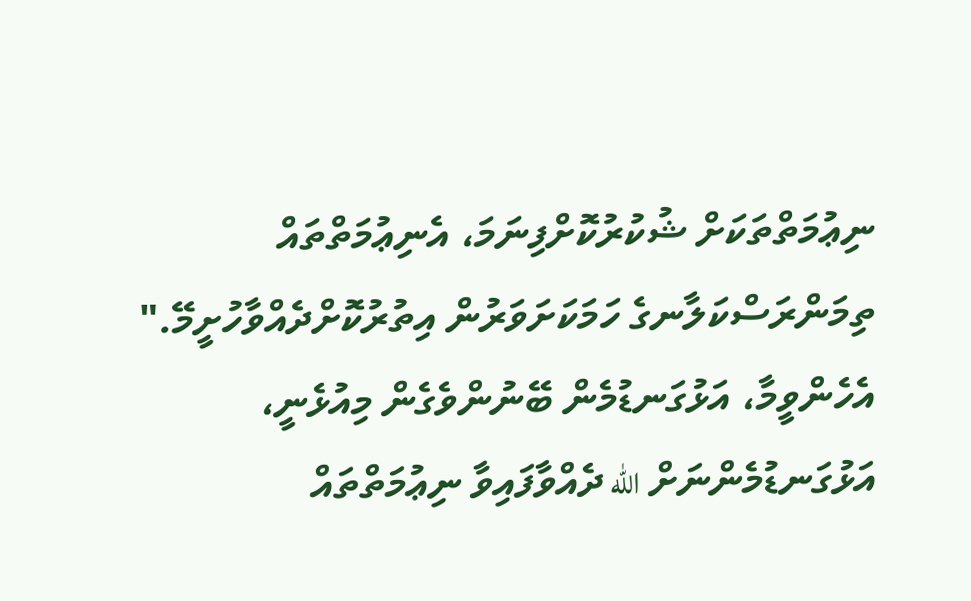ނިޢުމަތްތަކަށް ޝުކުރުކޮށްފިނަމަ، އެނިޢުމަތްތައް ތިމަންރަސްކަލާނގެ ހަމަކަށަވަރުން އިތުރުކޮށްދެއްވާހުށީމޭ."
އެހެންވީމާ، އަޅުގަނޑުމެން ބޭނުންވެގެން މިއުޅެނީ، އަޅުގަނޑުމެންނަށް اللّه ދެއްވާފައިވާ ނިޢުމަތްތައް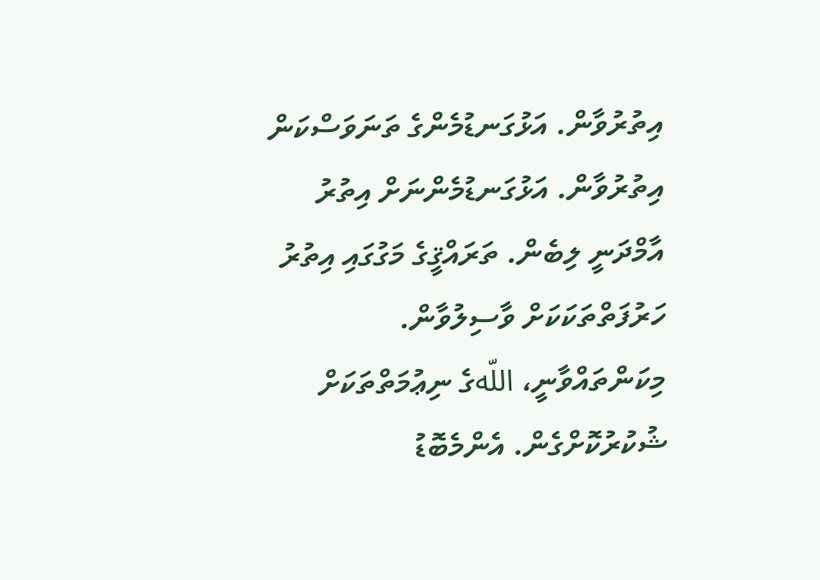އިތުރުވާން. އަޅުގަނޑުމެންގެ ތަނަވަސްކަން އިތުރުވާން. އަޅުގަނޑުމެންނަށް އިތުރު އާމްދަނީ ލިބެން. ތަރައްޤީގެ މަގުގައި އިތުރު ހަރުފަތްތަކަކަށް ވާސިލުވާން. މިކަންތައްވާނީ، اللّهގެ ނިޢުމަތްތަކަށް ޝުކުރުކޮށްގެން. އެންމެބޮޑު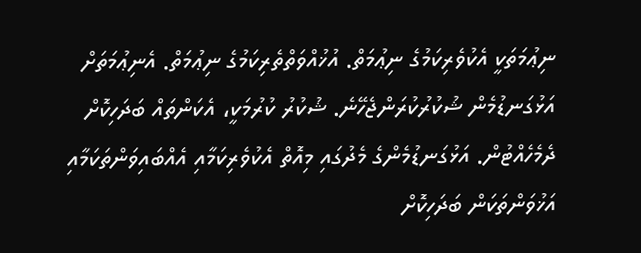ނިޢުމަތަކީ އެކުވެރިކަމުގެ ނިޢުމަތް. އުޚުއްވަތްތެރިކަމުގެ ނިޢުމަތް. އެނިޢުމަތަށް އަޅުގަނޑުމެން ޝުކުރުކުރަންޖެހޭނެ. ޝުކުރު ކުރުމަކީ، އެކަންތައް ބަދަހިކޮށް ދެމެހެއްޓުން. އަޅުގަނޑުމެންގެ މެދުގައި މިއޮތް އެކުވެރިކަމާއި އެއްބައިވަންތަކަމާއި އަޚުވަންތަކަން ބަދަހިކޮށް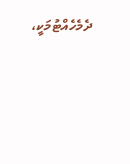ދެމެހެއްޓުމަކީ،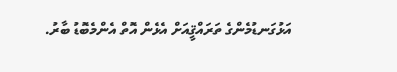އަޅުގަނޑުމެންގެ ތަރައްޤީއަށް އެޅެން އޮތް އެންމެބޮޑު ބާރު.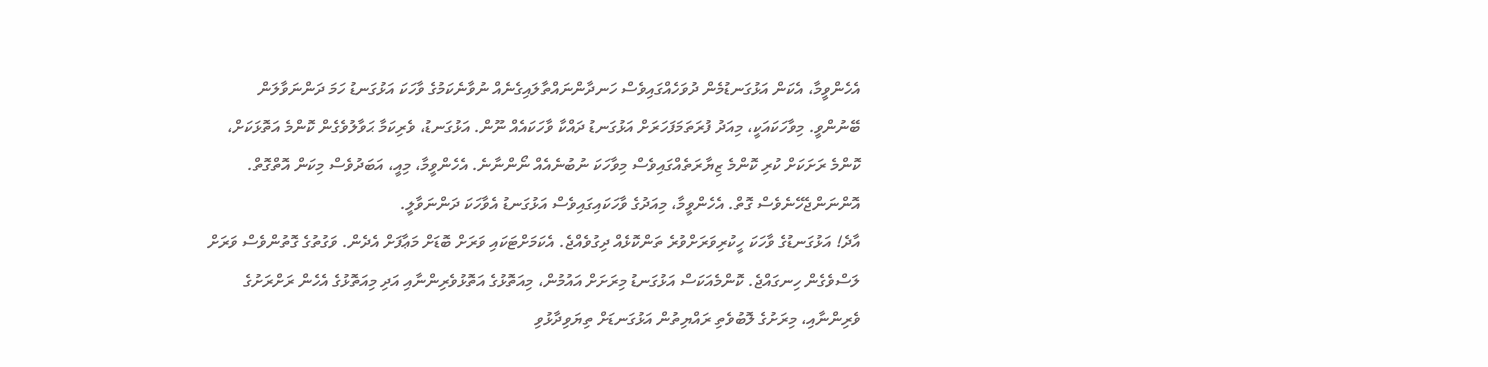އެހެންވީމާ، އެކަން އަޅުގަނޑުމެން ދުވަހެއްގައިވެސް ހަނދާންނައްތާލައިގެނެއް ނުވާނެކަމުގެ ވާހަކަ އަޅުގަނޑު ހަމަ ދަންނަވާލަން ބޭނުންވީ. މިވާހަކައަކީ، މިއަދު ފުރަތަމަފަހަރަށް އަޅުގަނޑު ދައްކާ ވާހަކައެއް ނޫން. އަޅުގަނޑު، ވެރިކަމާ ޙަވާލުވެގެން ކޮންމެ އަތޮޅަކަށް، ކޮންމެ ރަށަކަށް ކުރި ކޮންމެ ޒިޔާރަތެއްގައިވެސް މިވާހަކަ ނުބުނެއެއް ނޯންނާނެ. އެހެންވީމާ، މިއީ، އަބަދުވެސް މިކަން އޮތްގޮތް. އޮންނަންޖެހޭނެވެސް ގޮތް. އެހެންވީމާ، މިއަދުގެ ވާހަކައިގައިވެސް އަޅުގަނޑު އެވާހަކަ ދަންނަވާލީ.
އާދެ! އަޅުގަނޑުގެ ވާހަކަ ހީކުރިވަރަށްވުރެ ތަންކޮޅެއް ދިގުވެއްޖެ. އެކަމަށްޓަކައި ވަރަށް ބޮޑަށް މަޢާފަށް އެދެން. ވަގުތުގެ ގޮތުންވެސް ވަރަށް ލަސްވެގެން ހިނގައްޖެ. ކޮންމެއަކަސް އަޅުގަނޑު މިރަށަށް އައުމުން، މިއަތޮޅުގެ އަތޮޅުވެރިންނާއި އަދި މިއަތޮޅުގެ އެހެން ރަށްރަށުގެ ވެރިންނާއި، މިރަށުގެ ލޮބުވެތި ރައްޔިތުން އަޅުގަނޑަށް ތިޔަވިދާޅުވި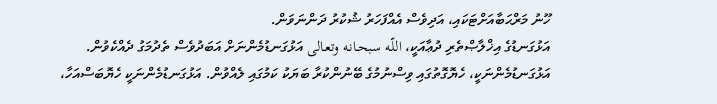ހޫނު މަރްޙަބާއަށްޓަކައި، އަދިވެސް އެއްފަހަރު ޝުކުރު ދަންނަވަން.
އަޅުގަނޑުގެ އިޚްލާޞްތެރި ދުޢާއަކީ، اللّـه سبحـانـه وتعـالى އަޅުގަނޑުމެންނަށް އަބަދުވެސް ތެދުމަގު ދެއްކެވުން. އަޅުގަނޑުމެންނަކީ، ހެޔޮގޮތުގައި ވިސްނުމުގެ ބޭނުންކުރާ ބަޔަކު ކަމުގައި ލެއްވުން. އަޅުގަނޑުމެންނަކީ ހެޔޮބަސްއަހާ،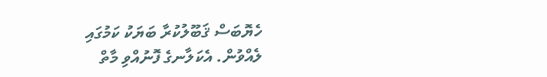ހެޔޮބަސް ޤަބޫލުކުރާ ބަޔަކު ކަމުގައި ލެއްވުން. އެކަލާނގެ ފޮނުއްވި މާތް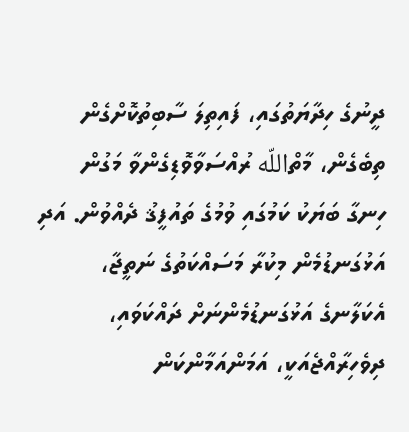ދީނުގެ ހިދާޔަތުގައި، ފައިތިލަ ސާބިތުކޮށްގެން ތިބެގެން، މާތްاللّه ރުއްސަވާވޮޑިގެންވާ މަގުން ހިނގާ ބަޔަކު ކަމުގައި ވުމުގެ ތައުފީޤު ދެއްވުން. އަދި އަޅުގަނޑުމެން މިކުރާ މަސައްކަތުގެ ނަތީޖާ، އެކަލާނގެ އަޅުގަނޑުމެންނަށް ދައްކަވައި، ދިވެހިރާއްޖެއަކީ، އަމަންއަމާންކަން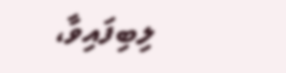ލިބިފައިވާ،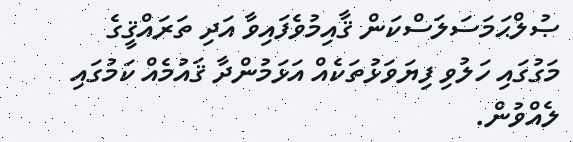ޞުލްޙަމަސަލަސްކަން ޤާއިމުވެފައިވާ އަދި ތަރައްޤީގެ މަގުގައި ހަލުވި ފިޔަވަޅުތަކެއް އަޅަމުންދާ ޤައުމެއް ކަމުގައި ލެއްވުން.